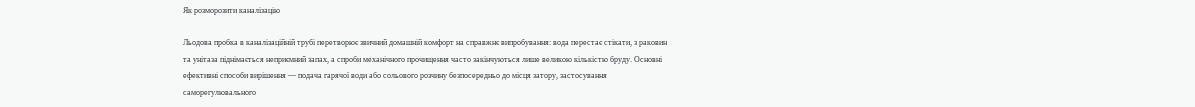Як розморозити каналізацію

Льодова пробка в каналізаційній трубі перетворює звичний домашній комфорт на справжнє випробування: вода перестає стікати, з раковин та унітаза піднімається неприємний запах, а спроби механічного прочищення часто закінчуються лише великою кількістю бруду. Основні ефективні способи вирішення — подача гарячої води або сольового розчину безпосередньо до місця затору, застосування саморегулювального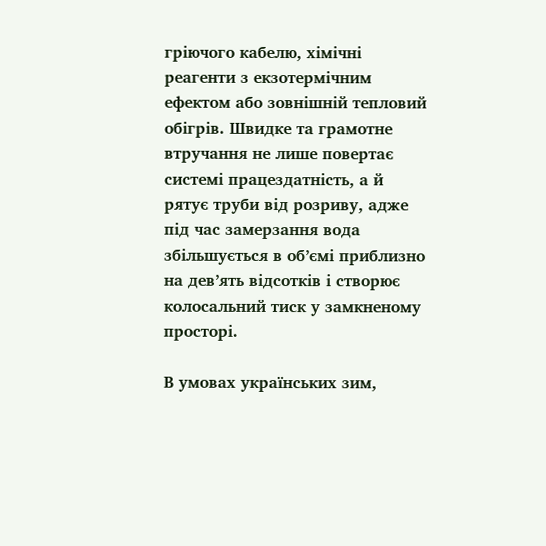гріючого кабелю, хімічні реагенти з екзотермічним ефектом або зовнішній тепловий обігрів. Швидке та грамотне втручання не лише повертає системі працездатність, а й рятує труби від розриву, адже під час замерзання вода збільшується в об’ємі приблизно на дев’ять відсотків і створює колосальний тиск у замкненому просторі.

В умовах українських зим,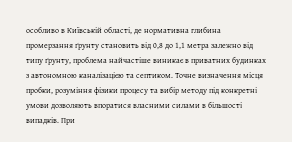особливо в Київській області, де нормативна глибина промерзання ґрунту становить від 0,8 до 1,1 метра залежно від типу ґрунту, проблема найчастіше виникає в приватних будинках з автономною каналізацією та септиком. Точне визначення місця пробки, розуміння фізики процесу та вибір методу під конкретні умови дозволяють впоратися власними силами в більшості випадків. При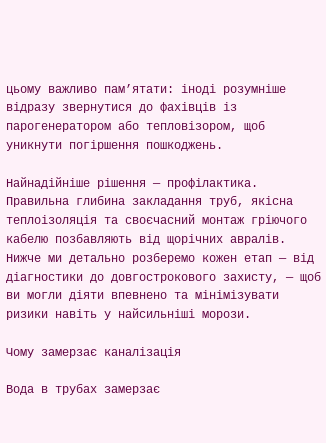цьому важливо пам’ятати: іноді розумніше відразу звернутися до фахівців із парогенератором або тепловізором, щоб уникнути погіршення пошкоджень.

Найнадійніше рішення — профілактика. Правильна глибина закладання труб, якісна теплоізоляція та своєчасний монтаж гріючого кабелю позбавляють від щорічних авралів. Нижче ми детально розберемо кожен етап — від діагностики до довгострокового захисту, — щоб ви могли діяти впевнено та мінімізувати ризики навіть у найсильніші морози.

Чому замерзає каналізація

Вода в трубах замерзає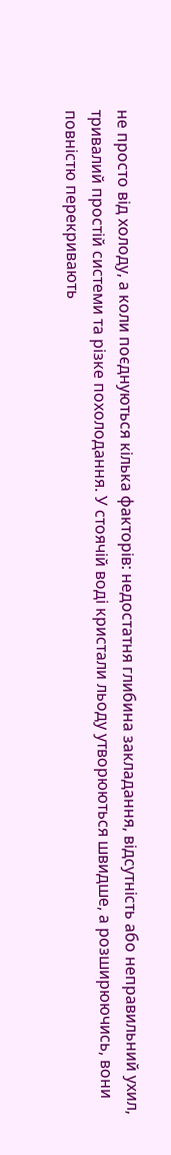не просто від холоду, а коли поєднуються кілька факторів: недостатня глибина закладання, відсутність або неправильний ухил, тривалий простій системи та різке похолодання. У стоячій воді кристали льоду утворюються швидше, а розширюючись, вони повністю перекривають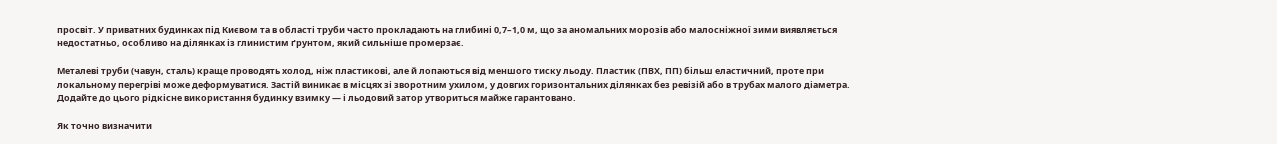просвіт. У приватних будинках під Києвом та в області труби часто прокладають на глибині 0,7–1,0 м, що за аномальних морозів або малосніжної зими виявляється недостатньо, особливо на ділянках із глинистим ґрунтом, який сильніше промерзає.

Металеві труби (чавун, сталь) краще проводять холод, ніж пластикові, але й лопаються від меншого тиску льоду. Пластик (ПВХ, ПП) більш еластичний, проте при локальному перегріві може деформуватися. Застій виникає в місцях зі зворотним ухилом, у довгих горизонтальних ділянках без ревізій або в трубах малого діаметра. Додайте до цього рідкісне використання будинку взимку — і льодовий затор утвориться майже гарантовано.

Як точно визначити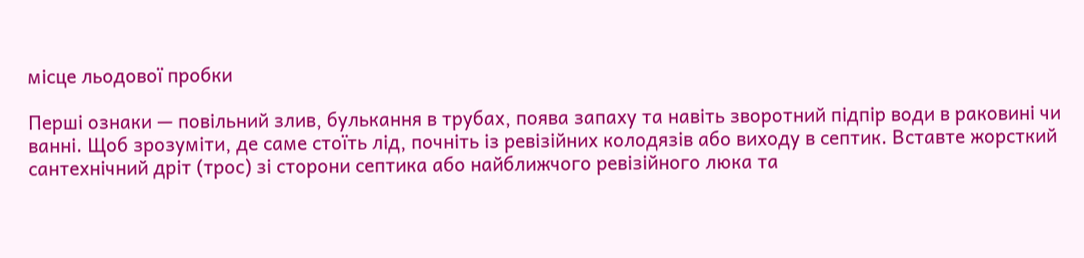місце льодової пробки

Перші ознаки — повільний злив, булькання в трубах, поява запаху та навіть зворотний підпір води в раковині чи ванні. Щоб зрозуміти, де саме стоїть лід, почніть із ревізійних колодязів або виходу в септик. Вставте жорсткий сантехнічний дріт (трос) зі сторони септика або найближчого ревізійного люка та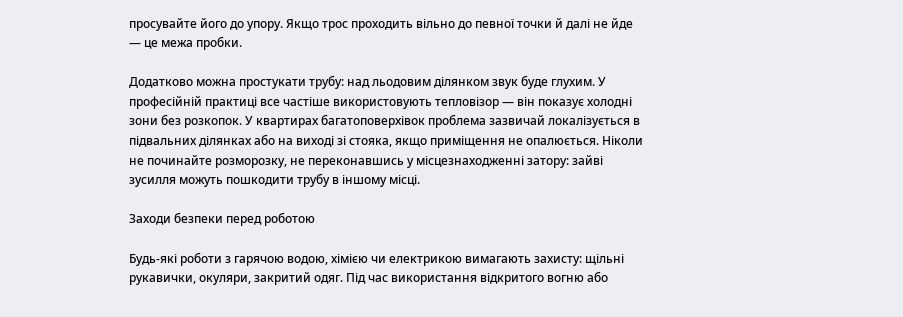просувайте його до упору. Якщо трос проходить вільно до певної точки й далі не йде — це межа пробки.

Додатково можна простукати трубу: над льодовим ділянком звук буде глухим. У професійній практиці все частіше використовують тепловізор — він показує холодні зони без розкопок. У квартирах багатоповерхівок проблема зазвичай локалізується в підвальних ділянках або на виході зі стояка, якщо приміщення не опалюється. Ніколи не починайте розморозку, не переконавшись у місцезнаходженні затору: зайві зусилля можуть пошкодити трубу в іншому місці.

Заходи безпеки перед роботою

Будь-які роботи з гарячою водою, хімією чи електрикою вимагають захисту: щільні рукавички, окуляри, закритий одяг. Під час використання відкритого вогню або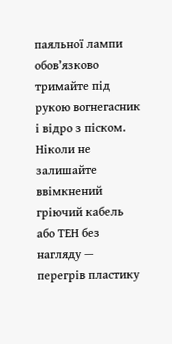паяльної лампи обов’язково тримайте під рукою вогнегасник і відро з піском. Ніколи не залишайте ввімкнений гріючий кабель або ТЕН без нагляду — перегрів пластику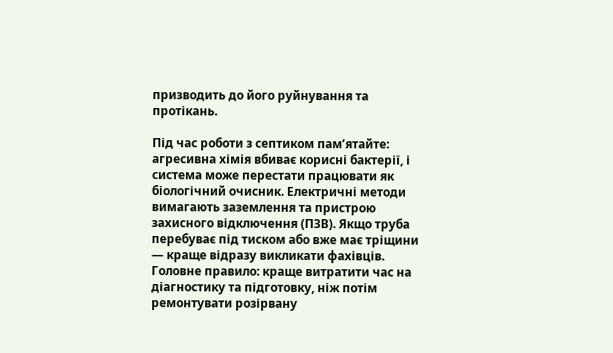призводить до його руйнування та протікань.

Під час роботи з септиком пам’ятайте: агресивна хімія вбиває корисні бактерії, і система може перестати працювати як біологічний очисник. Електричні методи вимагають заземлення та пристрою захисного відключення (ПЗВ). Якщо труба перебуває під тиском або вже має тріщини — краще відразу викликати фахівців. Головне правило: краще витратити час на діагностику та підготовку, ніж потім ремонтувати розірвану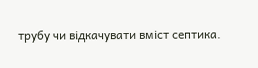трубу чи відкачувати вміст септика.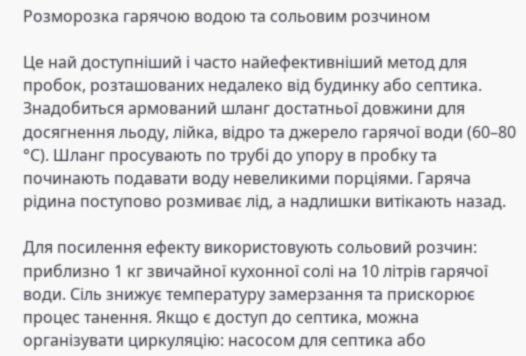Розморозка гарячою водою та сольовим розчином

Це най доступніший і часто найефективніший метод для пробок, розташованих недалеко від будинку або септика. Знадобиться армований шланг достатньої довжини для досягнення льоду, лійка, відро та джерело гарячої води (60–80 °C). Шланг просувають по трубі до упору в пробку та починають подавати воду невеликими порціями. Гаряча рідина поступово розмиває лід, а надлишки витікають назад.

Для посилення ефекту використовують сольовий розчин: приблизно 1 кг звичайної кухонної солі на 10 літрів гарячої води. Сіль знижує температуру замерзання та прискорює процес танення. Якщо є доступ до септика, можна організувати циркуляцію: насосом для септика або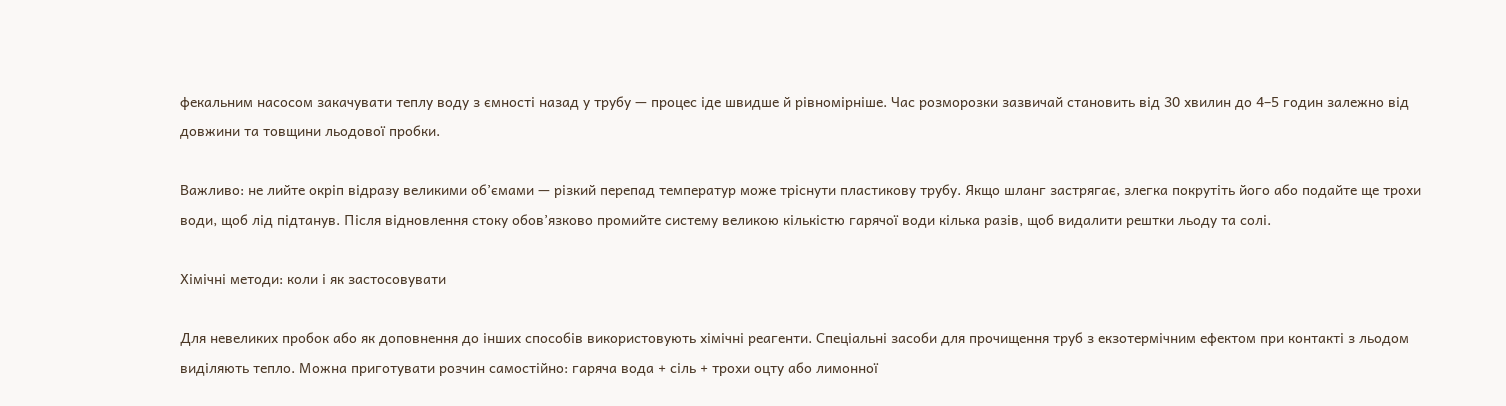фекальним насосом закачувати теплу воду з ємності назад у трубу — процес іде швидше й рівномірніше. Час розморозки зазвичай становить від 30 хвилин до 4–5 годин залежно від довжини та товщини льодової пробки.

Важливо: не лийте окріп відразу великими об’ємами — різкий перепад температур може тріснути пластикову трубу. Якщо шланг застрягає, злегка покрутіть його або подайте ще трохи води, щоб лід підтанув. Після відновлення стоку обов’язково промийте систему великою кількістю гарячої води кілька разів, щоб видалити рештки льоду та солі.

Хімічні методи: коли і як застосовувати

Для невеликих пробок або як доповнення до інших способів використовують хімічні реагенти. Спеціальні засоби для прочищення труб з екзотермічним ефектом при контакті з льодом виділяють тепло. Можна приготувати розчин самостійно: гаряча вода + сіль + трохи оцту або лимонної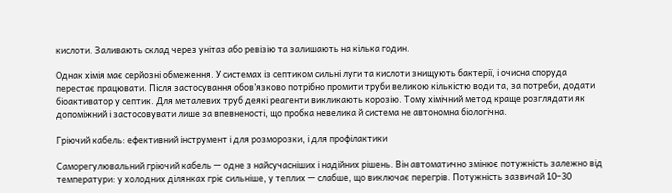кислоти. Заливають склад через унітаз або ревізію та залишають на кілька годин.

Однак хімія має серйозні обмеження. У системах із септиком сильні луги та кислоти знищують бактерії, і очисна споруда перестає працювати. Після застосування обов’язково потрібно промити труби великою кількістю води та, за потреби, додати біоактиватор у септик. Для металевих труб деякі реагенти викликають корозію. Тому хімічний метод краще розглядати як допоміжний і застосовувати лише за впевненості, що пробка невелика й система не автономна біологічна.

Гріючий кабель: ефективний інструмент і для розморозки, і для профілактики

Саморегулювальний гріючий кабель — одне з найсучасніших і надійних рішень. Він автоматично змінює потужність залежно від температури: у холодних ділянках гріє сильніше, у теплих — слабше, що виключає перегрів. Потужність зазвичай 10–30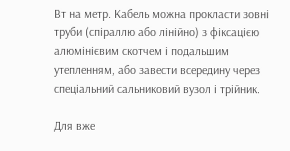Вт на метр. Кабель можна прокласти зовні труби (спіраллю або лінійно) з фіксацією алюмінієвим скотчем і подальшим утепленням, або завести всередину через спеціальний сальниковий вузол і трійник.

Для вже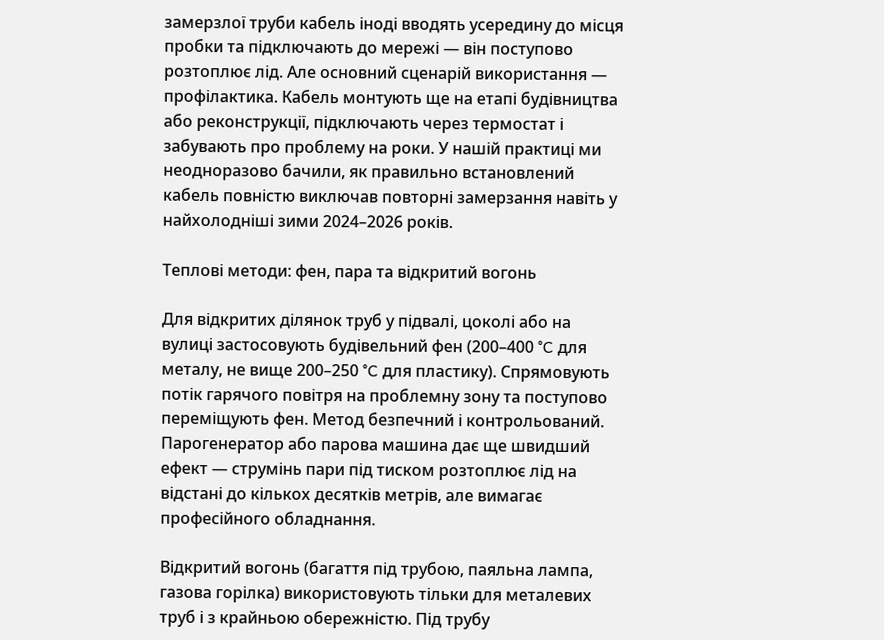замерзлої труби кабель іноді вводять усередину до місця пробки та підключають до мережі — він поступово розтоплює лід. Але основний сценарій використання — профілактика. Кабель монтують ще на етапі будівництва або реконструкції, підключають через термостат і забувають про проблему на роки. У нашій практиці ми неодноразово бачили, як правильно встановлений кабель повністю виключав повторні замерзання навіть у найхолодніші зими 2024–2026 років.

Теплові методи: фен, пара та відкритий вогонь

Для відкритих ділянок труб у підвалі, цоколі або на вулиці застосовують будівельний фен (200–400 °C для металу, не вище 200–250 °C для пластику). Спрямовують потік гарячого повітря на проблемну зону та поступово переміщують фен. Метод безпечний і контрольований. Парогенератор або парова машина дає ще швидший ефект — струмінь пари під тиском розтоплює лід на відстані до кількох десятків метрів, але вимагає професійного обладнання.

Відкритий вогонь (багаття під трубою, паяльна лампа, газова горілка) використовують тільки для металевих труб і з крайньою обережністю. Під трубу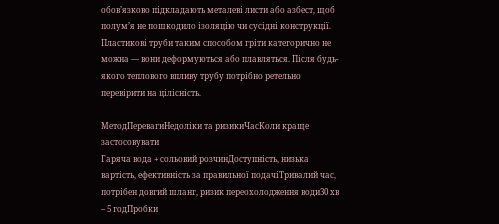обов’язково підкладають металеві листи або азбест, щоб полум’я не пошкодило ізоляцію чи сусідні конструкції. Пластикові труби таким способом гріти категорично не можна — вони деформуються або плавляться. Після будь-якого теплового впливу трубу потрібно ретельно перевірити на цілісність.

МетодПеревагиНедоліки та ризикиЧасКоли краще застосовувати
Гаряча вода + сольовий розчинДоступність, низька вартість, ефективність за правильної подачіТривалий час, потрібен довгий шланг, ризик переохолодження води30 хв – 5 годПробки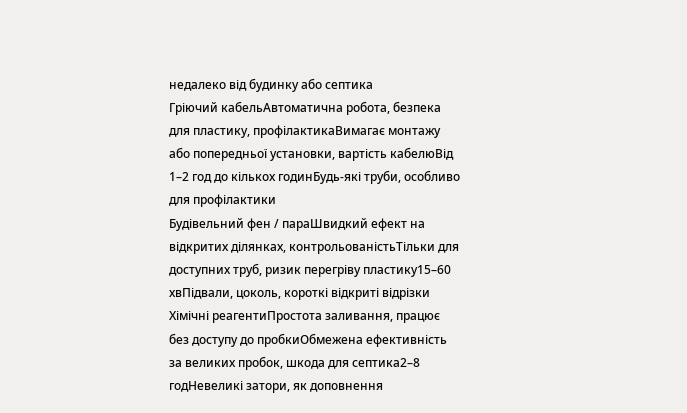недалеко від будинку або септика
Гріючий кабельАвтоматична робота, безпека для пластику, профілактикаВимагає монтажу або попередньої установки, вартість кабелюВід 1–2 год до кількох годинБудь-які труби, особливо для профілактики
Будівельний фен / параШвидкий ефект на відкритих ділянках, контрольованістьТільки для доступних труб, ризик перегріву пластику15–60 хвПідвали, цоколь, короткі відкриті відрізки
Хімічні реагентиПростота заливання, працює без доступу до пробкиОбмежена ефективність за великих пробок, шкода для септика2–8 годНевеликі затори, як доповнення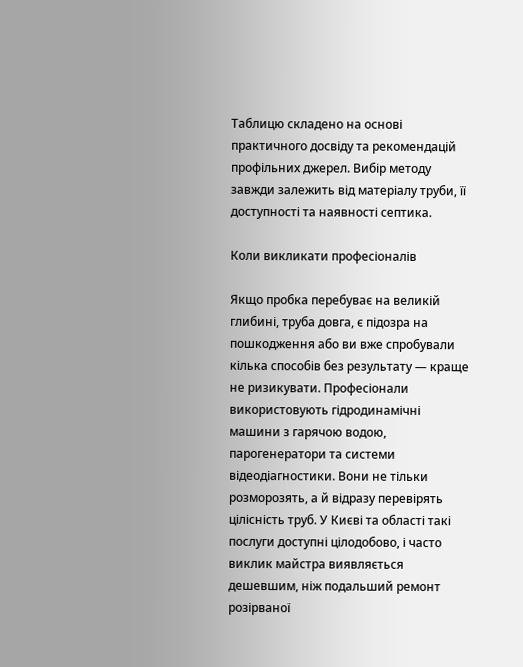Таблицю складено на основі практичного досвіду та рекомендацій профільних джерел. Вибір методу завжди залежить від матеріалу труби, її доступності та наявності септика.

Коли викликати професіоналів

Якщо пробка перебуває на великій глибині, труба довга, є підозра на пошкодження або ви вже спробували кілька способів без результату — краще не ризикувати. Професіонали використовують гідродинамічні машини з гарячою водою, парогенератори та системи відеодіагностики. Вони не тільки розморозять, а й відразу перевірять цілісність труб. У Києві та області такі послуги доступні цілодобово, і часто виклик майстра виявляється дешевшим, ніж подальший ремонт розірваної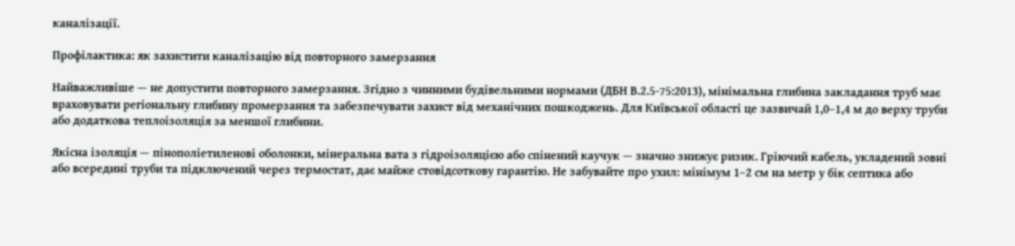каналізації.

Профілактика: як захистити каналізацію від повторного замерзання

Найважливіше — не допустити повторного замерзання. Згідно з чинними будівельними нормами (ДБН В.2.5-75:2013), мінімальна глибина закладання труб має враховувати регіональну глибину промерзання та забезпечувати захист від механічних пошкоджень. Для Київської області це зазвичай 1,0–1,4 м до верху труби або додаткова теплоізоляція за меншої глибини.

Якісна ізоляція — пінополіетиленові оболонки, мінеральна вата з гідроізоляцією або спінений каучук — значно знижує ризик. Гріючий кабель, укладений зовні або всередині труби та підключений через термостат, дає майже стовідсоткову гарантію. Не забувайте про ухил: мінімум 1–2 см на метр у бік септика або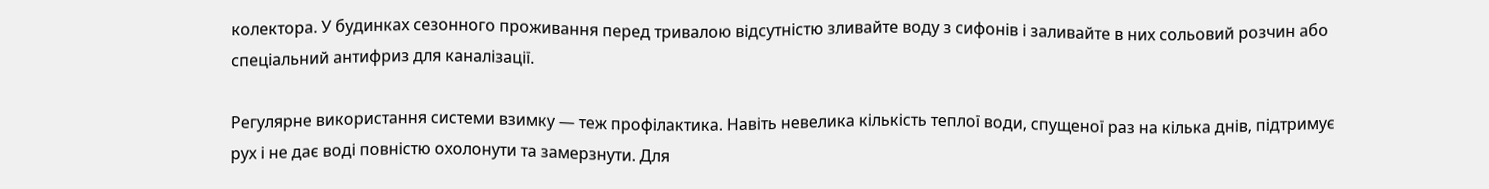колектора. У будинках сезонного проживання перед тривалою відсутністю зливайте воду з сифонів і заливайте в них сольовий розчин або спеціальний антифриз для каналізації.

Регулярне використання системи взимку — теж профілактика. Навіть невелика кількість теплої води, спущеної раз на кілька днів, підтримує рух і не дає воді повністю охолонути та замерзнути. Для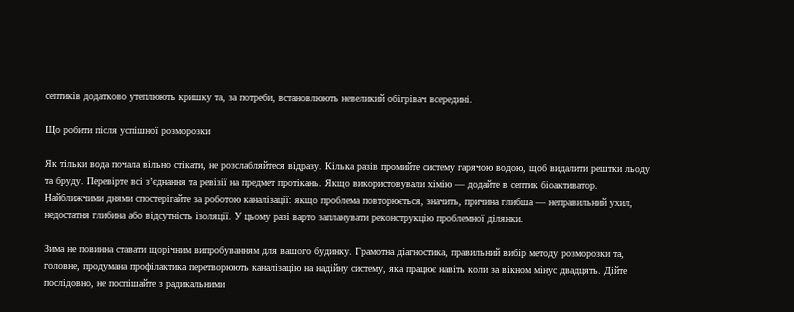септиків додатково утеплюють кришку та, за потреби, встановлюють невеликий обігрівач всередині.

Що робити після успішної розморозки

Як тільки вода почала вільно стікати, не розслабляйтеся відразу. Кілька разів промийте систему гарячою водою, щоб видалити рештки льоду та бруду. Перевірте всі з’єднання та ревізії на предмет протікань. Якщо використовували хімію — додайте в септик біоактиватор. Найближчими днями спостерігайте за роботою каналізації: якщо проблема повторюється, значить, причина глибша — неправильний ухил, недостатня глибина або відсутність ізоляції. У цьому разі варто запланувати реконструкцію проблемної ділянки.

Зима не повинна ставати щорічним випробуванням для вашого будинку. Грамотна діагностика, правильний вибір методу розморозки та, головне, продумана профілактика перетворюють каналізацію на надійну систему, яка працює навіть коли за вікном мінус двадцять. Дійте послідовно, не поспішайте з радикальними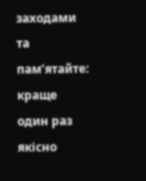заходами та пам’ятайте: краще один раз якісно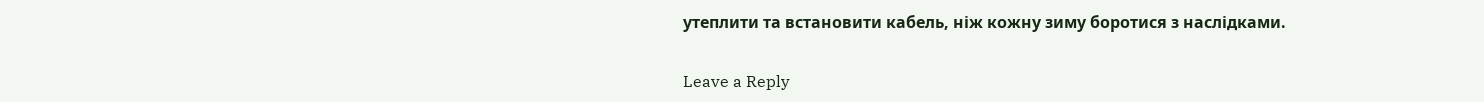утеплити та встановити кабель, ніж кожну зиму боротися з наслідками.

Leave a Reply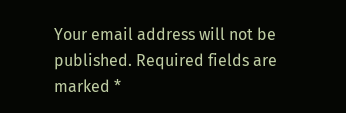Your email address will not be published. Required fields are marked *